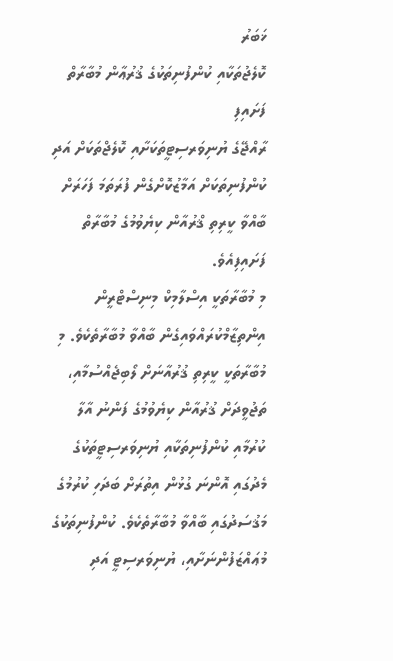ޚަބަރު
ކޮލެޖުތަކާއި ކުންފުނިތަކުގެ ޤުރުޢާން މުބާރާތް ފަށައިފި
ރާއްޖޭގެ ޔުނިވަރސިޓީތަކަށާއި ކޮލެޖްތަކަށް އަދި ކުންފުނިތަކަށް އަމާޒުކޮށްގެން ފުރަތަމަ ފަހަރަށް ބާއްވާ ކީރިތި ޤްރުއާން ކިޔެވުމުގެ މުބާރާތް ފަށައިފިއެވެ.
މި މުބާރާތަކީ އިސްލާމިކް މިނިސްޓްރީން އިންތިޒާމްކުރައްވައިގެން ބާއްވާ މުބާރާތެކެވެ. މި މުބާރާތަކީ ކީރިތި ޤުރުއާނަށް ލޯބިޖެއްސުމާއި، ތަޖުވީދަށް ޤުރުއާން ކިޔެވުމުގެ ފަންނު އާލާ ކުރުމާއި ކުންފުނިތަކާއި ޔުނިވަރސިޓީތަކުގެ މެދުގައި އޮންނަ ގުޅުން އިތުރަށް ބަދަހި ކުރުމުގެ މަޤުސަދުގައި ބާއްވާ މުބާރާތެކެވެ. ކުންފުނިތަކުގެ މުޢައްޒަފުންނަށާއި، ޔުނިވަރސިޓީ އަދި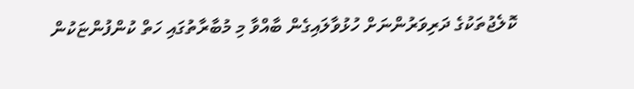ކޮލެޖުތަކުގެ ދަރިވަރުންނަށް ހުޅުވާލައިގެން ބާއްވާ މި މުބާރާތުގައި ހަތް ކުންފުންޏަކުން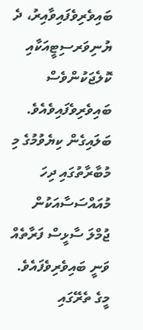ބައިވެރިވެފައިވާއިރު، ދެ ޔުނިވަރސިޓީއަކާއި ކޮލެޖަކުންވެސް ބައިވެރިވެފައިވެއެވެ.
ބަލައިގެން ކިޔެވުމުގެ މި މުބާރާތުގައި ދިހަ މުއައްސަސާއަކުން ޖުމްލަ ސާޅީސް ފަރާތެއް ވަނީ ބައިވެރިވެފައެވެ. މީގެ ތެރޭގައި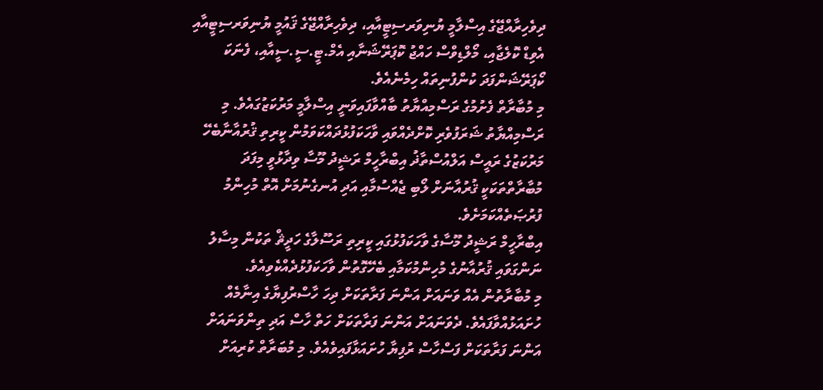ދިވެހިރާއްޖޭގެ އިސްލާމީ ޔުނިވަރސިޓީއާއި، ދިވެހިރާއްޖޭގެ ޤައުމީ ޔުނިވަރސިޓީއާއި އެވިޑް ކޮލެޖާއި، މޯލްޑިވްސް ހައްޖު ކޮޕަރޭޝަނާއި އެމް.ޓީ.ސީ.ސީއާއި، ފެނަކަ ކޯޕަރޭޝަންފަދަ ކުންފުނިތައް ހިމެނެއެވެ.
މި މުބާރާތް ފެށުމުގެ ރަސްމިއްޔާތު ބާއްވާފައިވަނީ އިސްލާމީ މަރުކަޒުގައެވެ. މި ރަސްމިއްޔާތު ޝަރަފުވެރި ކޮށްދެއްވައި ވާހަކަފުޅުދައްކަވަމުން ކީރިތި ޤުރުއާނާބެހޭ މަރުކަޒުގެ ރައީސް އަލްއުސްތާޛު އިބްރާހީމް ރަޝީދު މޫސާ ވިދާޅުވީ މިފަދަ މުބާރާތްތަކަކީ ޤުރުއާނަށް ލޯބި ޖެއްސުމާއި އަދި އުނގެނުމަށް އޮތް މުހިންމު ފުރުޞަތެއްކަމަށެވެ.
އިބްރާހީމް ރަޝީދު މޫސާގެ ވާހަކަފުޅުގައި ކީރިތި ރަސޫލާގެ ހަދީޘް ތަކުން މިސާލު ނަންގަވައި ޤުރުއާނުގެ މުހިންމުކަމާއި ބެހޭގޮތުން ވާހަކަފުޅުދެއްކެވިއެވެ.
މި މުބާރާތުން އެއް ވަނައަށް އަންނަ ފަރާތަކަށް ދިހަ ހާސްރުފިޔާގެ އިނާމެއް ހުށައަޅުއްވާފައެވެ. ދެވަނައަށް އަންނަ ފަރާތަކަށް ހަތް ހާސް އަދި ތިންވަނައަށް އަންނަ ފަރާތަކަށް ފަސްހާސް ރުފިޔާ ހުށައަޅާފައިވެއެވެ. މި މުބަރާތް ކުރިއަށް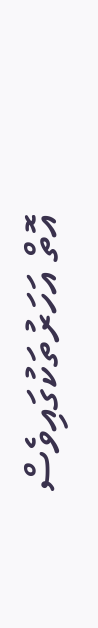އޮތް އަހަރުތަކުގައިވެސް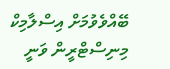ބޭއްވެވުމަށް އިސްލާމިކް މިނިސްޓްރީން ވަނީ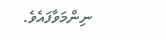ނިންމަވާފައެވެ.